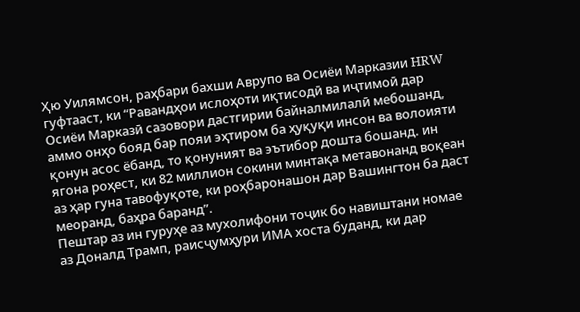Ҳю Уилямсон, раҳбари бахши Аврупо ва Осиёи Марказии HRW гуфтааст, ки “Равандҳои ислоҳоти иқтисодӣ ва иҷтимоӣ дар Осиёи Марказӣ сазовори дастгирии байналмилалӣ мебошанд, аммо онҳо бояд бар пояи эҳтиром ба ҳуқуқи инсон ва волоияти қонун асос ёбанд, то қонуният ва эътибор дошта бошанд. ин ягона роҳест, ки 82 миллион сокини минтақа метавонанд воқеан аз ҳар гуна тавофуқоте, ки роҳбаронашон дар Вашингтон ба даст меоранд, баҳра баранд”.
Пештар аз ин гуруҳе аз мухолифони тоҷик бо навиштани номае аз Доналд Трамп, раисҷумҳури ИМА хоста буданд, ки дар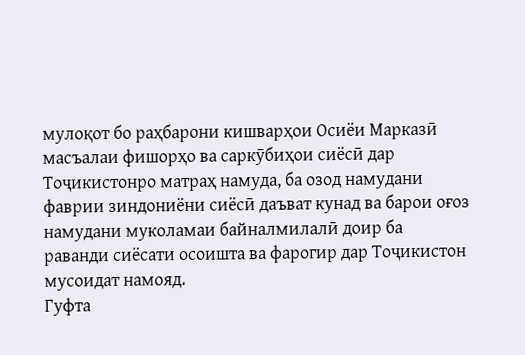мулоқот бо раҳбарони кишварҳои Осиёи Марказӣ масъалаи фишорҳо ва саркӯбиҳои сиёсӣ дар Тоҷикистонро матраҳ намуда, ба озод намудани фаврии зиндониёни сиёсӣ даъват кунад ва барои оғоз намудани муколамаи байналмилалӣ доир ба раванди сиёсати осоишта ва фарогир дар Тоҷикистон мусоидат намояд.
Гуфта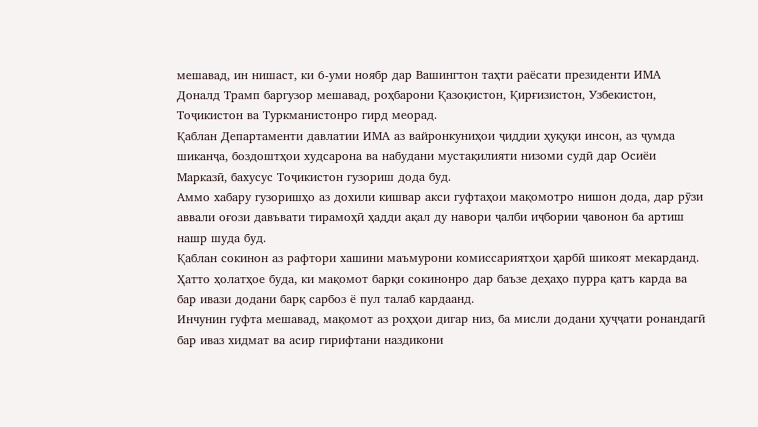мешавад, ин нишаст, ки 6-уми ноябр дар Вашингтон таҳти раёсати президенти ИМА Доналд Трамп баргузор мешавад, роҳбарони Қазоқистон, Қирғизистон, Узбекистон, Тоҷикистон ва Туркманистонро гирд меорад.
Қаблан Департаменти давлатии ИМА аз вайронкуниҳои ҷиддии ҳуқуқи инсон, аз ҷумда шиканҷа, боздоштҳои худсарона ва набудани мустақилияти низоми судӣ дар Осиёи Марказӣ, бахусус Тоҷикистон гузориш дода буд.
Аммо хабару гузоришҳо аз дохили кишвар акси гуфтаҳои мақомотро нишон дода, дар рӯзи аввали оғози давъвати тирамоҳӣ ҳадди ақал ду навори ҷалби иҷбории ҷавонон ба артиш нашр шуда буд.
Қаблан сокинон аз рафтори хашини маъмурони комиссариятҳои ҳарбӣ шикоят мекарданд. Ҳатто ҳолатҳое буда, ки мақомот барқи сокинонро дар баъзе деҳаҳо пурра қатъ карда ва бар ивази додани барқ сарбоз ё пул талаб кардаанд.
Инчунин гуфта мешавад, мақомот аз роҳҳои дигар низ, ба мисли додани ҳуҷҷати ронандагӣ бар иваз хидмат ва асир гирифтани наздикони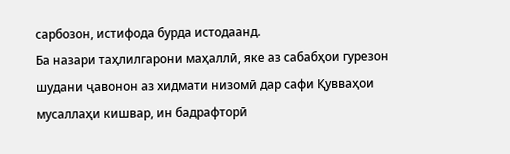сарбозон, истифода бурда истодаанд.
Ба назари таҳлилгарони маҳаллӣ, яке аз сабабҳои гурезон шудани ҷавонон аз хидмати низомӣ дар сафи Қувваҳои мусаллаҳи кишвар, ин бадрафторӣ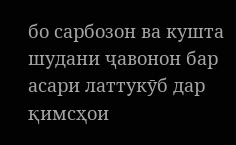бо сарбозон ва кушта шудани ҷавонон бар асари латтукӯб дар қимсҳои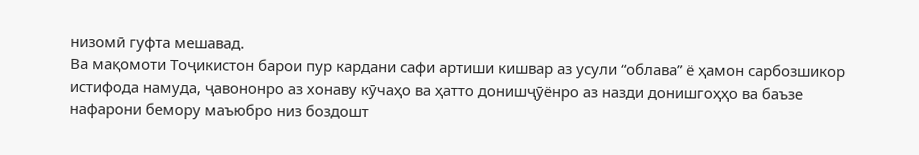низомӣ гуфта мешавад.
Ва мақомоти Тоҷикистон барои пур кардани сафи артиши кишвар аз усули “облава” ё ҳамон сарбозшикор истифода намуда, ҷавононро аз хонаву кӯчаҳо ва ҳатто донишҷӯёнро аз назди донишгоҳҳо ва баъзе нафарони бемору маъюбро низ боздошт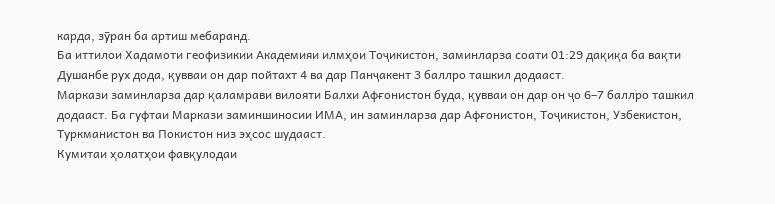карда, зӯран ба артиш мебаранд.
Ба иттилои Хадамоти геофизикии Академияи илмҳои Тоҷикистон, заминларза соати 01:29 дақиқа ба вақти Душанбе рух дода, қувваи он дар пойтахт 4 ва дар Панҷакент 3 баллро ташкил додааст.
Маркази заминларза дар қаламрави вилояти Балхи Афғонистон буда, қувваи он дар он ҷо 6–7 баллро ташкил додааст. Ба гуфтаи Маркази заминшиносии ИМА, ин заминларза дар Афғонистон, Тоҷикистон, Узбекистон, Туркманистон ва Покистон низ эҳсос шудааст.
Кумитаи ҳолатҳои фавқулодаи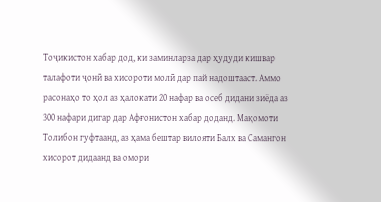Тоҷикистон хабар дод, ки заминларза дар ҳудуди кишвар талафоти ҷонӣ ва хисороти молӣ дар пай надоштааст. Аммо расонаҳо то ҳол аз ҳалокати 20 нафар ва осеб дидани зиёда аз 300 нафари дигар дар Афғонистон хабар доданд. Мақомоти Толибон гуфтаанд, аз ҳама бештар вилояти Балх ва Самангон хисорот дидаанд ва омори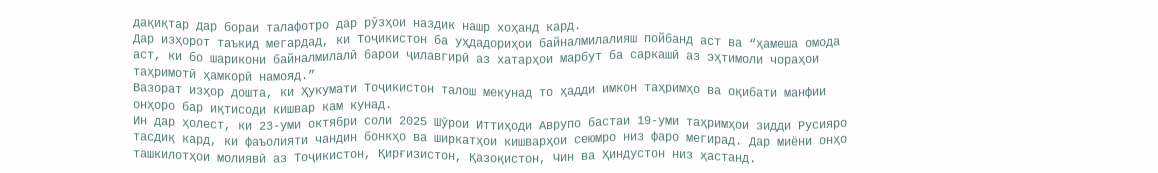дақиқтар дар бораи талафотро дар рӯзҳои наздик нашр хоҳанд кард.
Дар изҳорот таъкид мегардад, ки Тоҷикистон ба уҳдадориҳои байналмилалияш пойбанд аст ва “ҳамеша омода аст, ки бо шарикони байналмилалӣ барои ҷилавгирӣ аз хатарҳои марбут ба саркашӣ аз эҳтимоли чораҳои таҳримотӣ ҳамкорӣ намояд.”
Вазорат изҳор дошта, ки Ҳукумати Тоҷикистон талош мекунад то ҳадди имкон таҳримҳо ва оқибати манфии онҳоро бар иқтисоди кишвар кам кунад.
Ин дар ҳолест, ки 23-уми октябри соли 2025 Шӯрои Иттиҳоди Аврупо бастаи 19-уми таҳримҳои зидди Русияро тасдиқ кард, ки фаъолияти чандин бонкҳо ва ширкатҳои кишварҳои сеюмро низ фаро мегирад. Дар миёни онҳо ташкилотҳои молиявӣ аз Тоҷикистон, Қирғизистон, Қазоқистон, Чин ва Ҳиндустон низ ҳастанд.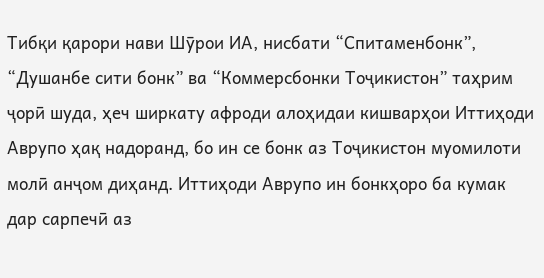Тибқи қарори нави Шӯрои ИА, нисбати “Спитаменбонк”, “Душанбе сити бонк” ва “Коммерсбонки Тоҷикистон” таҳрим ҷорӣ шуда, ҳеч ширкату афроди алоҳидаи кишварҳои Иттиҳоди Аврупо ҳақ надоранд, бо ин се бонк аз Тоҷикистон муомилоти молӣ анҷом диҳанд. Иттиҳоди Аврупо ин бонкҳоро ба кумак дар сарпечӣ аз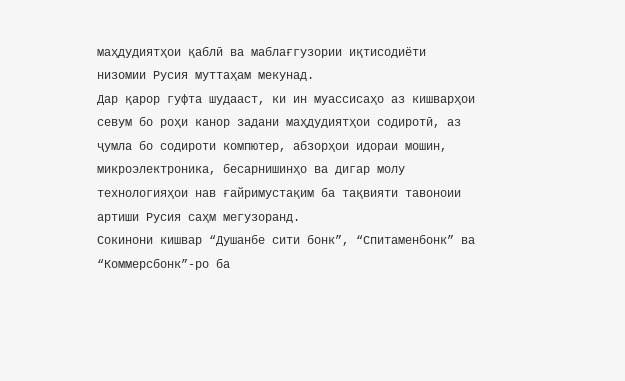маҳдудиятҳои қаблӣ ва маблағгузории иқтисодиёти низомии Русия муттаҳам мекунад.
Дар қарор гуфта шудааст, ки ин муассисаҳо аз кишварҳои севум бо роҳи канор задани маҳдудиятҳои содиротӣ, аз ҷумла бо содироти компютер, абзорҳои идораи мошин, микроэлектроника, бесарнишинҳо ва дигар молу технологияҳои нав ғайримустақим ба тақвияти тавоноии артиши Русия саҳм мегузоранд.
Сокинони кишвар “Душанбе сити бонк”, “Спитаменбонк” ва “Коммерсбонк”-ро ба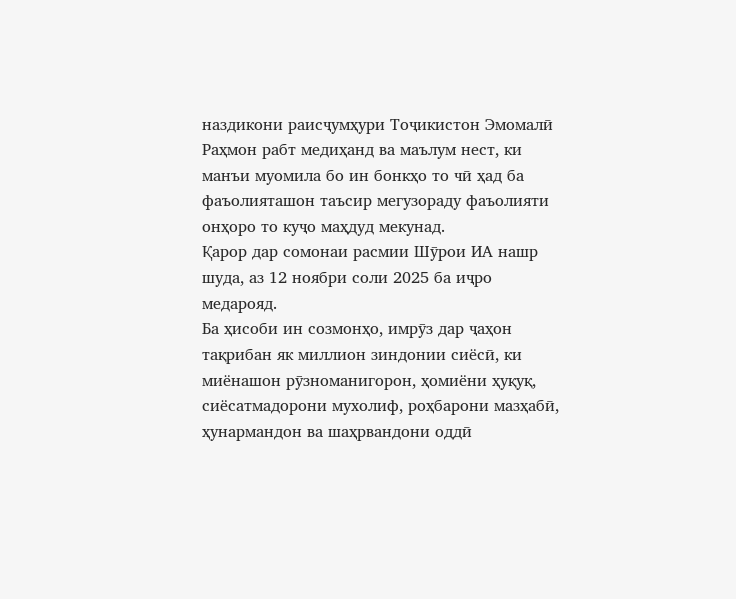наздикони раисҷумҳури Тоҷикистон Эмомалӣ Раҳмон рабт медиҳанд ва маълум нест, ки манъи муомила бо ин бонкҳо то чӣ ҳад ба фаъолияташон таъсир мегузораду фаъолияти онҳоро то куҷо маҳдуд мекунад.
Қарор дар сомонаи расмии Шӯрои ИА нашр шуда, аз 12 ноябри соли 2025 ба иҷро медарояд.
Ба ҳисоби ин созмонҳо, имрӯз дар ҷаҳон тақрибан як миллион зиндонии сиёсӣ, ки миёнашон рӯзноманигорон, ҳомиёни ҳуқуқ, сиёсатмадорони мухолиф, роҳбарони мазҳабӣ, ҳунармандон ва шаҳрвандони оддӣ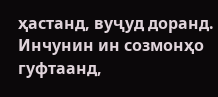ҳастанд, вуҷуд доранд.
Инчунин ин созмонҳо гуфтаанд,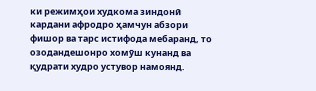ки режимҳои худкома зиндонӣ кардани афродро ҳамчун абзори фишор ва тарс истифода мебаранд, то озодандешонро хомӯш кунанд ва қудрати худро устувор намоянд.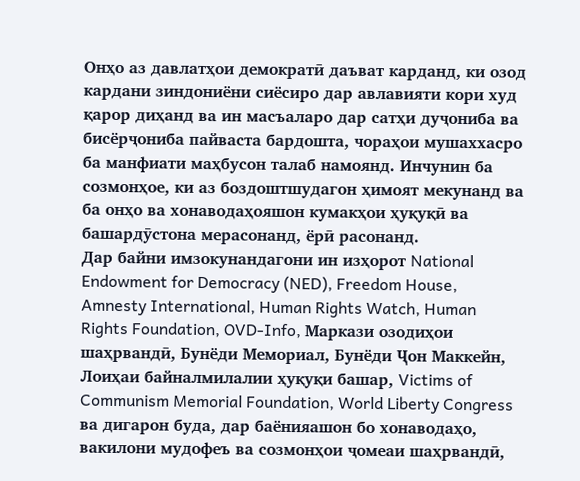Онҳо аз давлатҳои демократӣ даъват карданд, ки озод кардани зиндониёни сиёсиро дар авлавияти кори худ қарор диҳанд ва ин масъаларо дар сатҳи дуҷониба ва бисёрҷониба пайваста бардошта, чораҳои мушаххасро ба манфиати маҳбусон талаб намоянд. Инчунин ба созмонҳое, ки аз боздоштшудагон ҳимоят мекунанд ва ба онҳо ва хонаводаҳояшон кумакҳои ҳуқуқӣ ва башардӯстона мерасонанд, ёрӣ расонанд.
Дар байни имзокунандагони ин изҳорот National Endowment for Democracy (NED), Freedom House, Amnesty International, Human Rights Watch, Human Rights Foundation, OVD-Info, Маркази озодиҳои шаҳрвандӣ, Бунёди Мемориал, Бунёди Ҷон Маккейн, Лоиҳаи байналмилалии ҳуқуқи башар, Victims of Communism Memorial Foundation, World Liberty Congress ва дигарон буда, дар баёнияашон бо хонаводаҳо, вакилони мудофеъ ва созмонҳои ҷомеаи шаҳрвандӣ,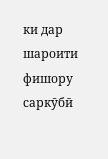ки дар шароити фишору саркӯбӣ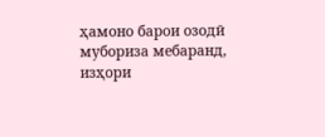ҳамоно барои озодӣ мубориза мебаранд, изҳори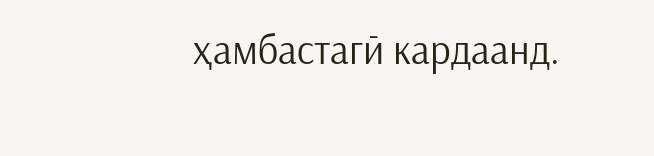ҳамбастагӣ кардаанд.